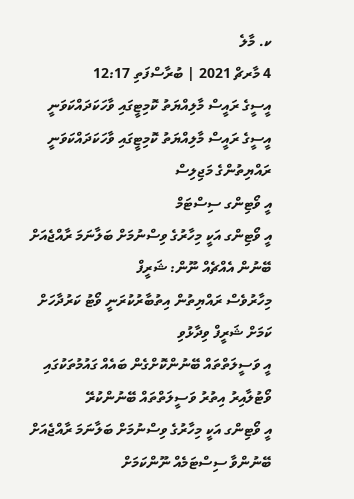ކ. މާލެ
4 މާރޗް 2021 | ބުރާސްފަތި 12:17
އީސީގެ ރައީސް މާލިއްޔަތު ކޮމިޓީގައި ވާހަކަދައްކަވަނީ
އީސީގެ ރައީސް މާލިއްޔަތު ކޮމިޓީގައި ވާހަކަދައްކަވަނީ
ރައްޔިތުންގެ މަޖިލިސް
އީ ވޯޓިންގ ސިސްޓަމް
އީ ވޯޓިންގ އަކީ މިހާރުގެ ވިސްނުމަށް ބަލާނަމަ ރާއްޖެއަށް ބޭނުން އެއްޗެއް ނޫން: ޝަރީފް
މިހާރުވެސް ރައްޔިތުން އިތުބާރުކުރަނީ ވޯޓު ކަރުދާހަށް ކަމަށް ޝަރީފް ވިދާޅުވި
އީ ވަސީލަތްތައް ބޭނުންކޮށްގެން ބައެއް ގައުމުތަކުގައި ވޯޓުލާއިރު އިތުރު ވަސީލަތްތައް ބޭނުންކުރޭ
އީ ވޯޓިންގ އަކީ މިހާރުގެ ވިސްނުމަށް ބަލާނަމަ ރާއްޖެއަށް ބޭނުންވާ ސިސްޓަމެއް ނޫންކަމަށް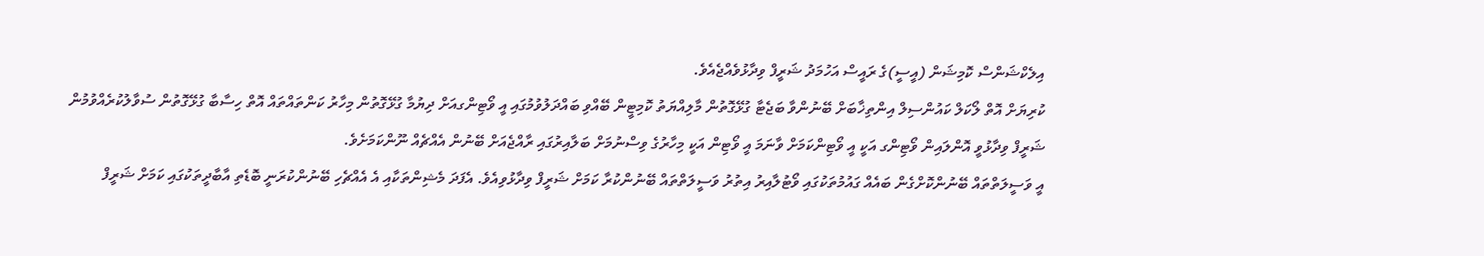އިލެކްޝަންސް ކޮމިޝަން (އީސީ)ގެ ރައީސް އަހުމަދު ޝަރީފް ވިދާޅުވެއްޖެއެވެ.
ކުރިޔަށް އޮތް ލޯކަލް ކައުންސިލް އިންތިޚާބަށް ބޭނުންވާ ބަޖެޓާ ގުޅޭގޮތުން މާލިއްޔަތު ކޮމިޓީން ބޭއްވި ބައްދަލުވުމުގައި އީ ވޯޓިންގއަށް ދިޔުމާ ގުޅޭގޮތުން މިހާރު ކަންތައްތައް އޮތް ހިސާބާ ގުޅޭގޮތުން ސުވާލުކުރެއްވުމުން ޝަރީފް ވިދާޅުވީ އޮންލައިން ވޯޓިންގ އަކީ އީ ވޯޓިންކަމަށް ވާނަމަ އީ ވޯޓިން އަކީ މިހާރުގެ ވިސްނުމަށް ބަލާއިރުގައި ރާއްޖެއަށް ބޭނުން އެއްޗެއް ނޫންކަމަށެވެ.
އީ ވަސީލަތްތައް ބޭނުންކޮށްގެން ބައެއް ގައުމުތަކުގައި ވޯޓުލާއިރު އިތުރު ވަސީލަތްތައް ބޭނުންކުރާ ކަމަށް ޝަރީފް ވިދާޅުވިއެވެ. އެފަދަ މެޝިންތަކާއި އެ އެއްޗެހި ބޭނުންކުރަނީ ބޮޑެތި އާބާދީތަކުގައި ކަމަށް ޝަރީފް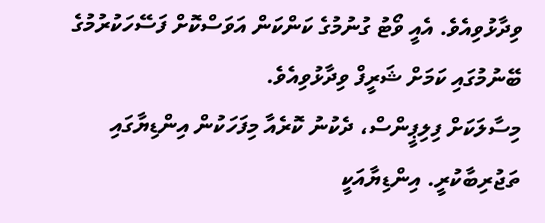ވިދާޅުވިއެވެ. އެއީ ވޯޓު ގުނުމުގެ ކަންކަން އަވަސްކޮށް ފަސޭހަކުރުމުގެ ބޭނުމުގައި ކަމަށް ޝަރީފް ވިދާޅުވިއެވެ.
މިސާލަކަށް ފިލިޕީންސް، ދެކުނު ކޮރެއާ މިފަހަކުން އިންޑިޔާގައި ތަޖުރިބާކުރީ. އިންޑިޔާއަކީ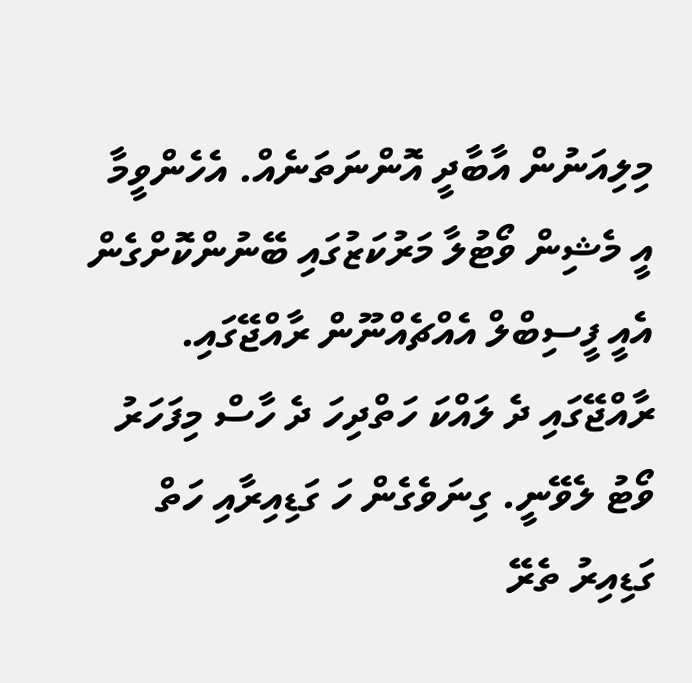މިލިއަނުން އާބާދީ އޮންނަތަނެއް. އެހެންވީމާ އީ މެޝިން ވޯޓުލާ މަރުކަޒުގައި ބޭނުންކޮށްގެން އެއީ ފީސިބްލް އެއްޗެއްނޫން ރާއްޖޭގައި. ރާއްޖޭގައި ދެ ލައްކަ ހަތްދިހަ ދެ ހާސް މިފަހަރު ވޯޓު ލެވޭނީ. ގިނަވެގެން ހަ ގަޑިއިރާއި ހަތް ގަޑިއިރު ތެރޭ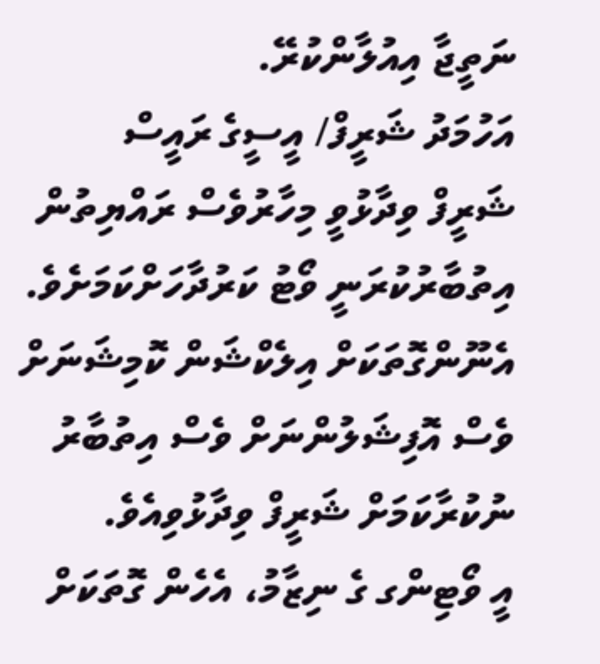ނަތީޖާ އިއުލާންކުރޭ.
އަހުމަދު ޝަރީފް/ އީސީގެ ރައީސް
ޝަރީފް ވިދާޅުވީ މިހާރުވެސް ރައްޔިތުން އިތުބާރުކުރަނީ ވޯޓު ކަރުދާހަށްކަމަށެވެ. އެނޫންގޮތަކަށް އިލެކްޝަން ކޮމިޝަނަށް ވެސް އޮފިޝަލުންނަށް ވެސް އިތުބާރު ނުކުރާކަމަށް ޝަރީފް ވިދާޅުވިއެވެ.
އީ ވޯޓިންގ ގެ ނިޒާމު، އެހެން ގޮތަކަށް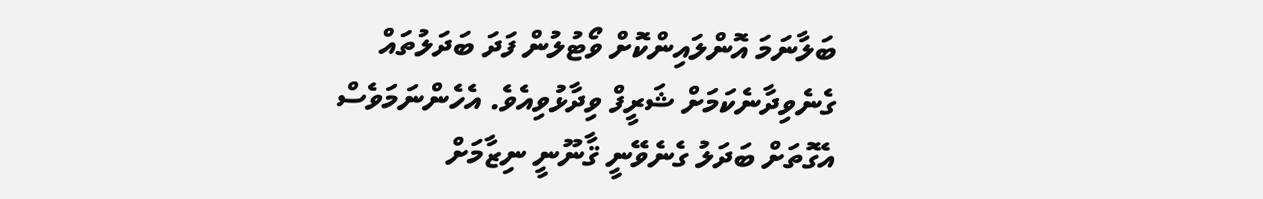ބަލާނަމަ އޮންލައިންކޮށް ވޯޓުލުން ފަދަ ބަދަލުތައް ގެނެވިދާނެކަމަށް ޝަރީފް ވިދާޅުވިއެވެ. އެހެންނަމަވެސް އެގޮތަށް ބަދަލު ގެނެވޭނީ ޤާނޫނީ ނިޒާމަށް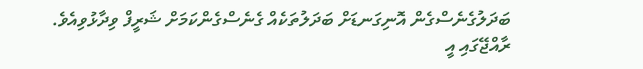ބަދަލުގެނެސްގެން އޮނިގަނޑަށް ބަދަލުތަކެއް ގެނެސްގެންކަމަށް ޝަރީފް ވިދާޅުވިއެވެ.
ރާއްޖޭގައި އީ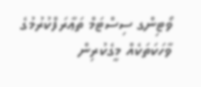ވޯޓިންގ ސިސްޓަމް ތަޢާރަފްކުރުމުގެ ވާހަކަތަކެއް މީގެކުރިން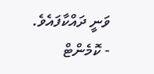ވަނީ ދައްކާފައެވެ.
- ކޮމެންޓް